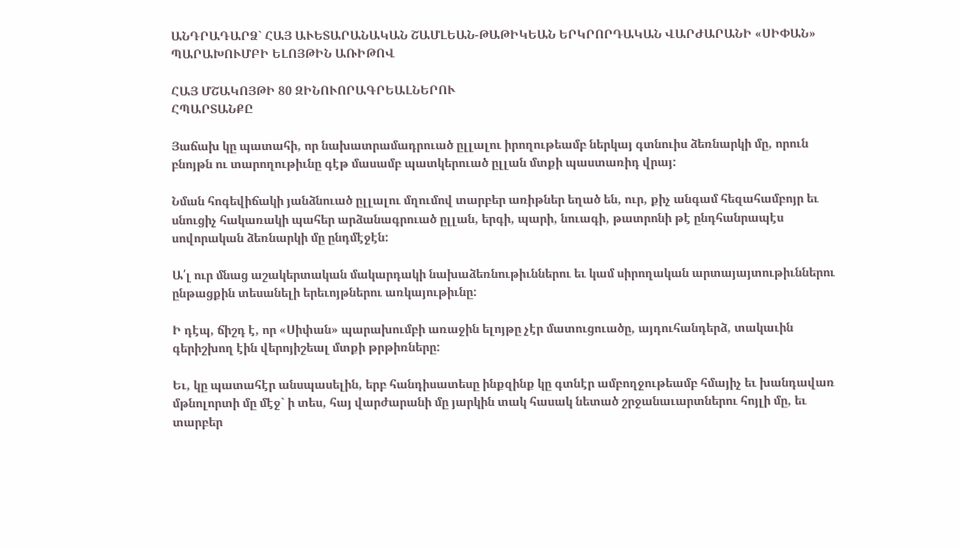ԱՆԴՐԱԴԱՐՁ` ՀԱՅ ԱՒԵՏԱՐԱՆԱԿԱՆ ՇԱՄԼԵԱՆ-ԹԱԹԻԿԵԱՆ ԵՐԿՐՈՐԴԱԿԱՆ ՎԱՐԺԱՐԱՆԻ «ՍԻՓԱՆ» ՊԱՐԱԽՈՒՄԲԻ ԵԼՈՅԹԻՆ ԱՌԻԹՈՎ

ՀԱՅ ՄՇԱԿՈՅԹԻ 80 ԶԻՆՈՒՈՐԱԳՐԵԱԼՆԵՐՈՒ
ՀՊԱՐՏԱՆՔԸ

Յաճախ կը պատահի, որ նախատրամադրուած ըլլալու իրողութեամբ ներկայ գտնուիս ձեռնարկի մը, որուն բնոյթն ու տարողութիւնը գէթ մասամբ պատկերուած ըլլան մտքի պաստառիդ վրայ:

Նման հոգեվիճակի յանձնուած ըլլալու մղումով տարբեր առիթներ եղած են, ուր, քիչ անգամ հեզահամբոյր եւ սնուցիչ հակառակի պահեր արձանագրուած ըլլան, երգի, պարի, նուագի, թատրոնի թէ ընդհանրապէս սովորական ձեռնարկի մը ընդմէջէն:

Ա՛լ ուր մնաց աշակերտական մակարդակի նախաձեռնութիւններու եւ կամ սիրողական արտայայտութիւններու ընթացքին տեսանելի երեւոյթներու առկայութիւնը:

Ի դէպ, ճիշդ է, որ «Սիփան» պարախումբի առաջին ելոյթը չէր մատուցուածը, այդուհանդերձ, տակաւին գերիշխող էին վերոյիշեալ մտքի թրթիռները:

Եւ, կը պատահէր անսպասելին, երբ հանդիսատեսը ինքզինք կը գտնէր ամբողջութեամբ հմայիչ եւ խանդավառ մթնոլորտի մը մէջ` ի տես, հայ վարժարանի մը յարկին տակ հասակ նետած շրջանաւարտներու հոյլի մը, եւ տարբեր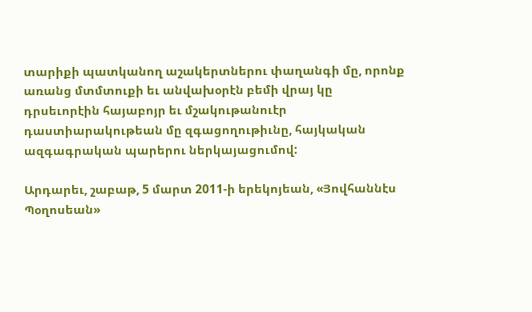տարիքի պատկանող աշակերտներու փաղանգի մը, որոնք առանց մտմտուքի եւ անվախօրէն բեմի վրայ կը դրսեւորէին հայաբոյր եւ մշակութանուէր դաստիարակութեան մը զգացողութիւնը, հայկական ազգագրական պարերու ներկայացումով:

Արդարեւ, շաբաթ, 5 մարտ 2011-ի երեկոյեան, «Յովհաննէս Պօղոսեան»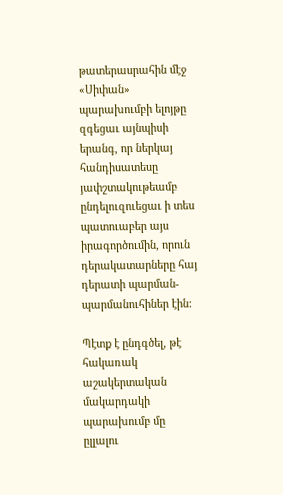թատերասրահին մէջ «Սիփան» պարախումբի ելոյթը զգեցաւ այնպիսի երանգ, որ ներկայ հանդիսատեսը յափշտակութեամբ ընդելուզուեցաւ ի տես պատուաբեր այս իրագործումին, որուն դերակատարները հայ դերատի պարման-պարմանուհիներ էին:

Պէտք է ընդգծել, թէ հակառակ աշակերտական մակարդակի պարախումբ մը ըլլալու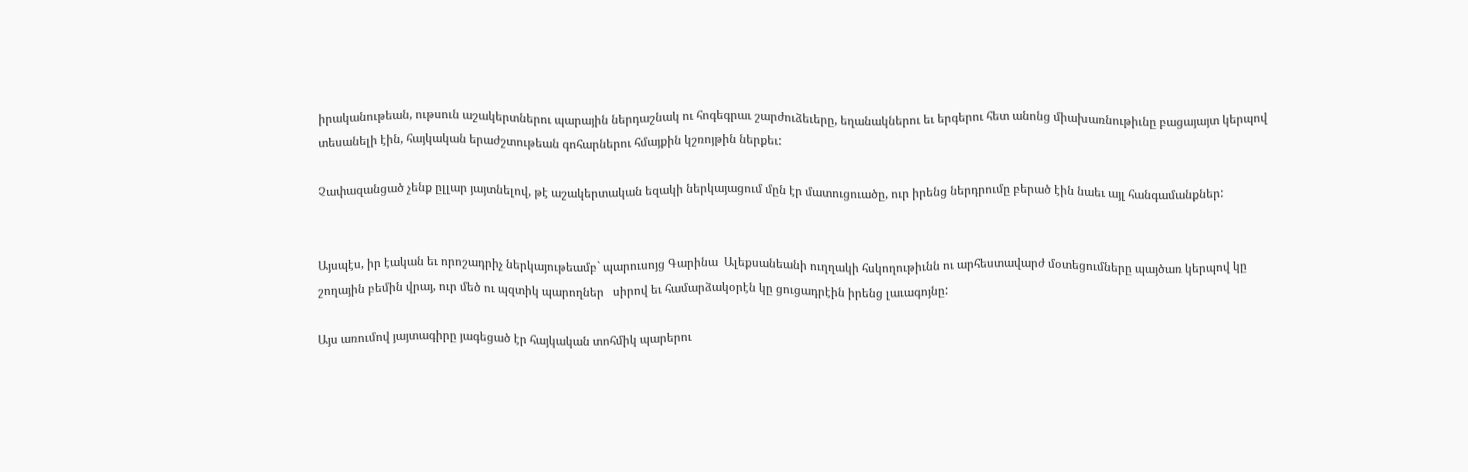իրականութեան, ութսուն աշակերտներու պարային ներդաշնակ ու հոգեգրաւ շարժուձեւերը, եղանակներու եւ երգերու հետ անոնց միախառնութիւնը բացայայտ կերպով տեսանելի էին, հայկական երաժշտութեան գոհարներու հմայքին կշռոյթին ներքեւ:

Չափազանցած չենք ըլլար յայտնելով, թէ աշակերտական եզակի ներկայացում մըն էր մատուցուածը, ուր իրենց ներդրումը բերած էին նաեւ այլ հանգամանքներ:


Այսպէս, իր էական եւ որոշադրիչ ներկայութեամբ` պարուսոյց Գարինա  Ալեքսանեանի ուղղակի հսկողութիւնն ու արհեստավարժ մօտեցումները պայծառ կերպով կը շողային բեմին վրայ, ուր մեծ ու պզտիկ պարողներ   սիրով եւ համարձակօրէն կը ցուցադրէին իրենց լաւագոյնը:

Այս առումով յայտագիրը յագեցած էր հայկական տոհմիկ պարերու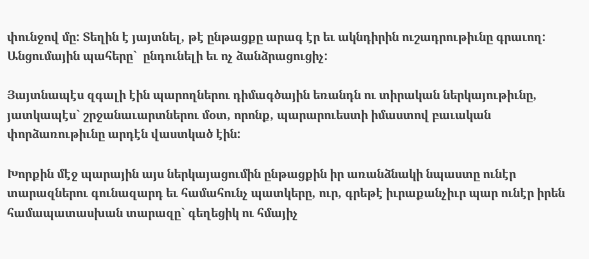փունջով մը: Տեղին է յայտնել, թէ ընթացքը արագ էր եւ ակնդիրին ուշադրութիւնը գրաւող: Անցումային պահերը`  ընդունելի եւ ոչ ձանձրացուցիչ:

Յայտնապէս զգալի էին պարողներու դիմագծային եռանդն ու տիրական ներկայութիւնը, յատկապէս` շրջանաւարտներու մօտ, որոնք, պարարուեստի իմաստով բաւական փորձառութիւնը արդէն վաստկած էին:

Խորքին մէջ պարային այս ներկայացումին ընթացքին իր առանձնակի նպաստը ունէր տարազներու գունազարդ եւ համահունչ պատկերը, ուր, գրեթէ իւրաքանչիւր պար ունէր իրեն համապատասխան տարազը` գեղեցիկ ու հմայիչ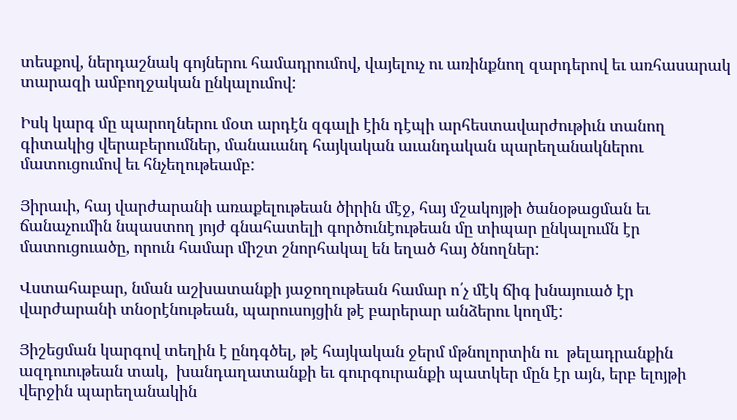տեսքով, ներդաշնակ գոյներու համադրումով, վայելուչ ու առինքնող զարդերով եւ առհասարակ տարազի ամբողջական ընկալումով:

Իսկ կարգ մը պարողներու մօտ արդէն զգալի էին դէպի արհեստավարժութիւն տանող գիտակից վերաբերումներ, մանաւանդ հայկական աւանդական պարեղանակներու մատուցումով եւ հնչեղութեամբ:

Յիրաւի, հայ վարժարանի առաքելութեան ծիրին մէջ, հայ մշակոյթի ծանօթացման եւ ճանաչումին նպաստող յոյժ գնահատելի գործունէութեան մը տիպար ընկալումն էր մատուցուածը, որուն համար միշտ շնորհակալ են եղած հայ ծնողներ:

Վստահաբար, նման աշխատանքի յաջողութեան համար ո՛չ մէկ ճիգ խնայուած էր վարժարանի տնօրէնութեան, պարուսոյցին թէ բարերար անձերու կողմէ:

Յիշեցման կարգով տեղին է ընդգծել, թէ հայկական ջերմ մթնոլորտին ու  թելադրանքին ազդուութեան տակ,  խանդաղատանքի եւ գուրգուրանքի պատկեր մըն էր այն, երբ ելոյթի վերջին պարեղանակին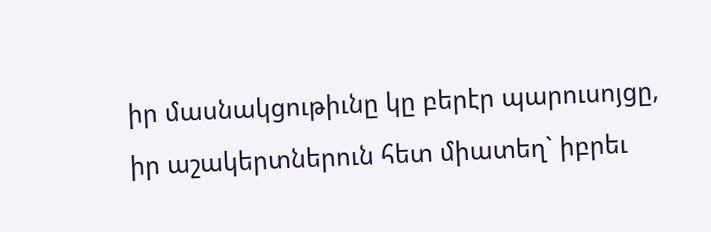իր մասնակցութիւնը կը բերէր պարուսոյցը, իր աշակերտներուն հետ միատեղ` իբրեւ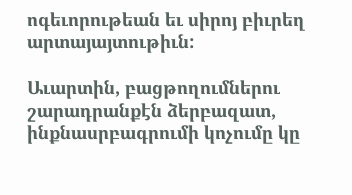ոգեւորութեան եւ սիրոյ բիւրեղ արտայայտութիւն:

Աւարտին, բացթողումներու շարադրանքէն ձերբազատ,  ինքնասրբագրումի կոչումը կը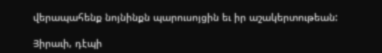վերապահենք նոյնինքն պարուսոյցին եւ իր աշակերտութեան:

Յիրաւի, դէպի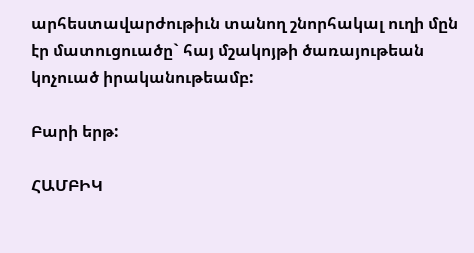արհեստավարժութիւն տանող շնորհակալ ուղի մըն էր մատուցուածը` հայ մշակոյթի ծառայութեան կոչուած իրականութեամբ:

Բարի երթ:

ՀԱՄԲԻԿ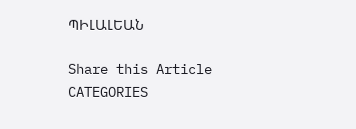ՊԻԼԱԼԵԱՆ

Share this Article
CATEGORIES